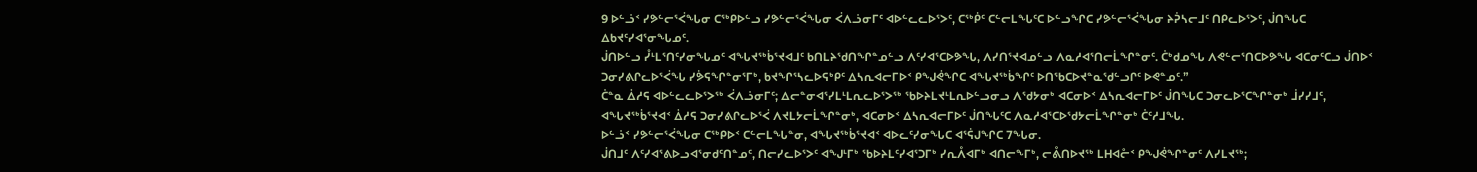9 ᐅᓪᓘᑉ ᓯᕗᓪᓕᕐᐹᖓᓂ ᑕᖅᑭᐅᓪᓗ ᓯᕗᓪᓕᕐᐹᖓᓂ ᐹᐱᓘᓂᒥᑦ ᐊᐅᓪᓚᓚᐅᕐᐳᑦ, ᑕᖅᑮᑦ ᑕᓪᓕᒪᖓᑦᑕ ᐅᓪᓗᖏᑕ ᓯᕗᓪᓕᕐᐹᖓᓂ ᔨᕉᓴᓕᒧᑦ ᑎᑭᓚᐅᕐᐳᑦ, ᒎᑎᖓᑕ ᐃᑲᔪᑦᓯᐊᕐᓂᖓᓄᑦ.
ᒎᑎᐅᓪᓗ ᓮᒻᒪᕐᑎᑦᓯᓂᖓᓄᑦ ᐊᖓᔪᖅᑳᕐᔪᐊᒧᑦ ᑲᑎᒪᔨᖁᑎᖏᓐᓄᓪᓗ ᐱᑦᓯᐊᕐᑕᐅᕗᖓ, ᐱᓯᑎᕐᔪᐊᓄᓪᓗ ᐱᓇᓱᐊᕐᑎᓕᒫᖏᓐᓂᑦ. ᑖᒃᑯᓄᖓ ᐱᕙᓪᓕᕐᑎᑕᐅᕗᖓ ᐊᑕᓂᑦᑕᓗ ᒎᑎᐅᑉ ᑐᓂᓯᕕᒋᓚᐅᕐᐹᖓ ᓯᕘᕋᖏᓐᓂᕐᒥᒃ, ᑲᔪᖏᕐᓴᓚᐅᕋᒃᑭᑦ ᐃᓴᕆᐊᓕᒥᐅᑉ ᑭᖑᕚᖏᑕ ᐊᖓᔪᖅᑳᖏᑦ ᐅᑎᖃᑕᐅᔪᓐᓇᖁᓪᓗᒋᑦ ᐅᕙᓐᓄᑦ.”
ᑖᓐᓇ ᐄᓱᕋ ᐊᐅᓪᓚᓚᐅᕐᐳᖅ ᐹᐱᓘᓂᒥᑦ; ᐃᓕᓐᓂᐊᕐᓯᒪᒻᒪᕆᓚᐅᕐᐳᖅ ᖃᐅᔨᒪᔪᒻᒪᕆᐅᓪᓗᓂᓗ ᐱᖁᔭᓂᒃ ᐊᑕᓂᐅᑉ ᐃᓴᕆᐊᓕᒥᐅᑦ ᒎᑎᖓᑕ ᑐᓂᓚᐅᕐᑕᖏᓐᓂᒃ ᒨᓯᓯᒧᑦ, ᐊᖓᔪᖅᑳᕐᔪᐊᑉ ᐄᓱᕋ ᑐᓂᓯᕕᒋᓚᐅᕐᐹ ᐱᔪᒪᔭᓕᒫᖏᓐᓂᒃ, ᐊᑕᓂᐅᑉ ᐃᓴᕆᐊᓕᒥᐅᑦ ᒎᑎᖓᑦᑕ ᐱᓇᓱᐊᕐᑕᐅᖁᔭᓕᒫᖏᓐᓂᒃ ᑖᑦᓱᒧᖓ.
ᐅᓪᓘᑉ ᓯᕗᓪᓕᕐᐹᖓᓂ ᑕᖅᑭᐅᑉ ᑕᓪᓕᒪᖓᓐᓂ, ᐊᖓᔪᖅᑳᕐᔪᐊᑉ ᐊᐅᓚᑦᓯᓂᖓᑕ ᐊᕐᕌᒍᖏᑕ 7ᖓᓂ.
ᒎᑎᒧᑦ ᐱᑦᓯᐊᕐᕕᐅᓗᐊᕐᓂᑯᑦᑎᓐᓄᑦ, ᑎᓕᓯᓚᐅᕐᐳᑦ ᐊᖑᒻᒥᒃ ᖃᐅᔨᒪᑦᓯᐊᕐᑐᒥᒃ ᓯᕆᐰᐊᒥᒃ ᐊᑎᓕᖕᒥᒃ, ᓕᕔᑎᐅᔪᖅ ᒪᕼᐊᓔᑉ ᑭᖑᕚᖏᓐᓂᑦ ᐱᓯᒪᔪᖅ;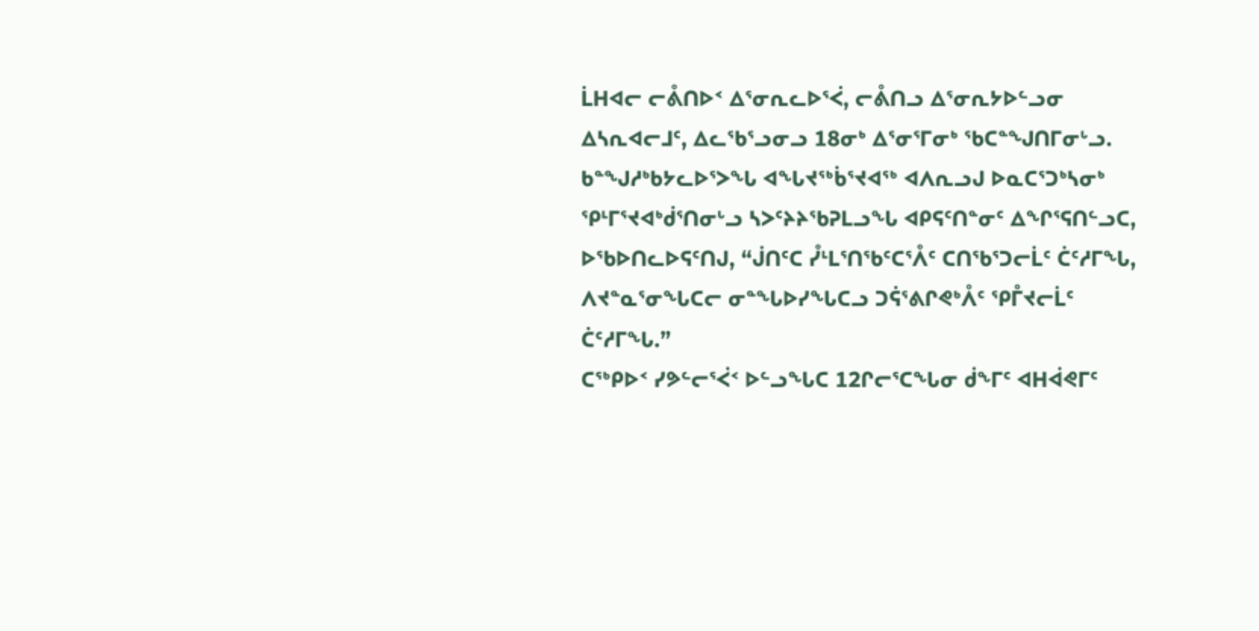ᒫᕼᐊᓕ ᓕᕔᑎᐅᑉ ᐃᕐᓂᕆᓚᐅᕐᐹ, ᓕᕔᑎᓗ ᐃᕐᓂᕆᔭᐅᓪᓗᓂ ᐃᓴᕆᐊᓕᒧᑦ, ᐃᓚᖃᕐᓗᓂᓗ 18ᓂᒃ ᐃᕐᓂᕐᒥᓂᒃ ᖃᑕᓐᖑᑎᒥᓂᒡᓗ.
ᑲᓐᖑᓱᒃᑲᔭᓚᐅᕐᐳᖓ ᐊᖓᔪᖅᑳᕐᔪᐊᖅ ᐊᐱᕆᓗᒍ ᐅᓇᑕᕐᑐᒃᓴᓂᒃ ᕿᒻᒥᕐᔪᐊᒃᑰᕐᑎᓂᒡᓗ ᓴᐳᑦᔨᔨᖃᕈᒪᓗᖓ ᐊᑭᕋᑦᑎᓐᓂᑦ ᐃᖏᕐᕋᑎᓪᓗᑕ, ᐅᖃᐅᑎᓚᐅᕋᑦᑎᒍ, “ᒎᑎᑦᑕ ᓮᒻᒪᕐᑎᖃᑦᑕᕐᐰᑦ ᑕᑎᖃᕐᑐᓕᒫᑦ ᑖᑦᓱᒥᖓ, ᐱᔪᓐᓇᕐᓂᖓᑕᓕ ᓂᓐᖓᐅᓯᖓᑕᓗ ᑐᕌᕐᕕᒋᕙᒃᐰᑦ ᕿᒤᔪᓕᒫᑦ ᑖᑦᓱᒥᖓ.”
ᑕᖅᑭᐅᑉ ᓯᕗᓪᓕᕐᐹᑉ ᐅᓪᓗᖓᑕ 12ᒋᓕᕐᑕᖓᓂ ᑰᖕᒥᑦ ᐊᕼᐋᕙᒥᑦ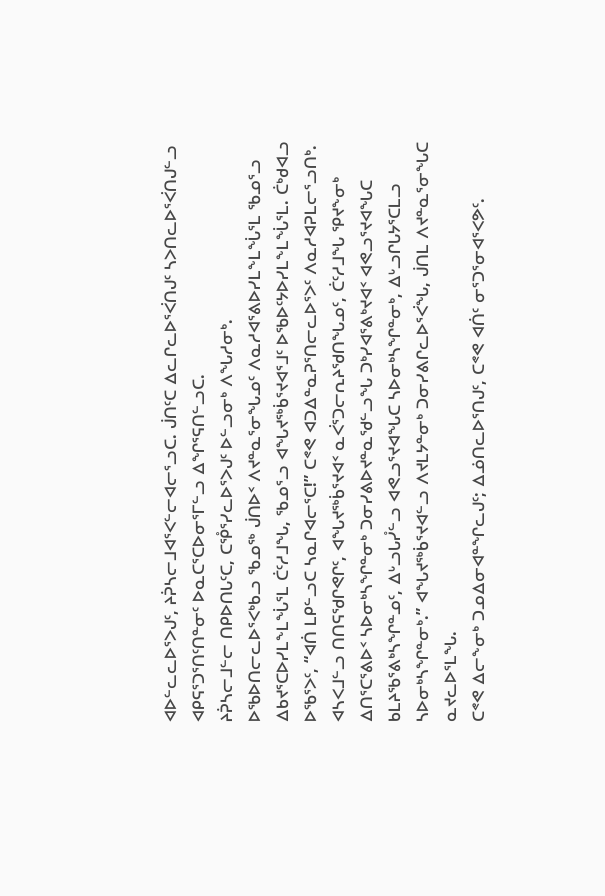ᐊᐅᓪᓚᓚᐅᕐᐳᒍᑦ, ᔨᕉᓴᓕᒧᐊᕐᐸᓪᓕᐊᓕᕐᓗᑕ. ᒎᑎᑦᑕ ᐃᓚᒋᓚᐅᕐᐹᑎᒍᑦ ᓴᐳᑎᓚᐅᕐᐹᑎᒍᓪᓗ ᐊᑭᕋᕐᑐᕐᑎᑦᑎᓐᓂᑦ ᐅᓇᑕᕐᑕᐅᓂᕐᒥᓪᓗ ᐃᖏᕐᕋᑎᓪᓗᑕ.
ᔨᕉᓴᓕᒧᓪᓕ ᑎᑭᐅᑎᒐᑦᑕ, ᑕᕾᕐᓯᓚᐅᕐᐳᒍᑦ ᐅᓪᓗᓂᒃ ᐱᖓᓱᓂᒃ.
ᐅᖃᐅᑎᓕᓚᐅᕐᐸᒃᑲᓗ ᖃᓄᖅ ᒎᑎᐅᑉ ᐱᔪᓐᓇᕐᓂᖓᓄᑦ ᐱᓇᓱᐊᕐᕕᐅᓯᒪᖕᒪᖔᕐᒪ ᖃᓄᕐᓗ ᐃᑲᔪᕐᑕᐅᓯᒪᖕᒪᖔᕐᒪ ᑖᑦᓱᒧᖓ, ᖃᓄᕐᓗ ᐊᖓᔪᖅᑳᕐᔪᐊᕐᒧᑦ ᐅᖃᐅᑦᔭᐅᓯᒪᖕᒪᖔᕐᒪ. ᑖᒃᑯᐊᓗ ᐅᖃᕐᐳᑦ, “ᐊᑏ ᒪᑭᓪᓗᑕ ᓴᓇᒋᐊᓕᕐᑕ!” ᑕᕝᕙ ᐊᑐᐃᓐᓇᕈᕐᑎᓕᓚᐅᕐᐳᑦ ᐱᓇᓱᐊᕈᒪᓕᕐᓗᑎᒃ.
ᐊᓴᐸᒧᓪᓗ ᑎᑎᕋᖁᒋᕙᒋᑦ, ᐊᖓᔪᖅᑳᕐᔪᐊᑉ ᓇᐹᕐᑐᓕᕆᔨᖁᑎᖓᓄᑦ, ᑖᑦᓱᒧᖓ ᕿᔪᖕᓂᒃ ᐃᑎᕐᑕᕐᕕᐅᑉ ᓴᐅᓂᒃᓴᖏᓐᓂᒃ ᑐᓂᓯᕕᐅᔪᓐᓇᖁᓪᓗᖓ ᑐᒃᓯᐊᕐᕕᒃᔪᐊᑉ ᐊᕙᓗᕐᔪᐊᖓᑕ ᑲᒪᔨᖃᕐᕕᒃᓴᖏᓐᓄᑦ, ᐃᒡᓗᒐᓮᓪᓗ ᐊᕙᓗᕐᔪᐊᖓᑕ ᓴᐅᓂᒃᓴᖏᓐᓂᒃ, ᐃᒡᓗᒋᒐᔭᕐᑕᒪᓗ ᓴᐅᓂᒃᓴᖏᓐᓂᒃ.” ᐊᖓᔪᖅᑳᕐᔪᐊᓪᓗ ᐱᔪᒪᔭᓐᓂᒃ ᑐᓂᓯᕕᒋᓚᐅᕐᐹᖓ, ᒎᑎᒪ ᐱᔪᓐᓇᕐᓂᖓᑕ ᓇᔪᓚᐅᕐᒪᖓ.
ᑕᕝᕙ ᐃᓕᖕᓂᒃ ᑐᓄᐃᓂᐊᓐᖏᓚᒍᑦ; ᐃᓅᑎᓚᐅᕐᑎᒍᑦ, ᑕᕝᕙ ᐊᑏᑦ ᓂᕐᑐᕐᓂᐊᕐᐸᕗᑦ.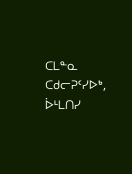ᑕᒪᓐᓇ ᑕᑯᓕᕈᑦᓯᐅᒃ, ᐆᒻᒪᑎᓯ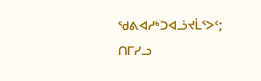ᖁᕕᐊᓱᒃᑐᐊᓘᔪᒫᕐᐳᑦ; ᑎᒥᓯᓗ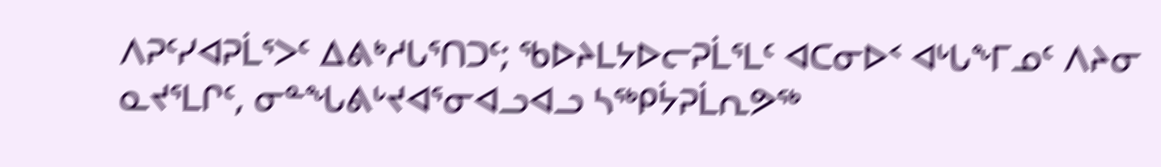ᐱᕈᑦᓯᐊᕈᒫᕐᐳᑦ ᐃᕕᒃᓱᒐᕐᑎᑐᑦ; ᖃᐅᔨᒪᔭᐅᓕᕈᒫᕐᒪᑦ ᐊᑕᓂᐅᑉ ᐊᒡᒐᖕᒥᓄᑦ ᐱᔨᓂ ᓇᔪᕐᒪᒋᑦ, ᓂᓐᖓᕕᒡᔪᐊᕐᓂᐊᓗᐊᓗ ᓴᖅᑭᔮᕈᒫᕆᕗᖅ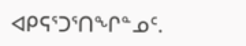ᐊᑭᕋᕐᑐᕐᑎᖏᓐᓄᑦ.